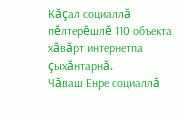Кăçал социаллă пĕлтерĕшлĕ 110 объекта хăвăрт интернетпа çыхăнтарнă.
Чăваш Енре социаллă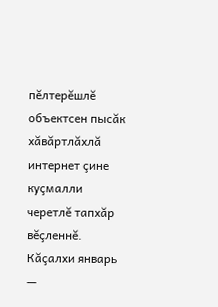пĕлтерĕшлĕ объектсен пысăк хăвăртлăхлă интернет çине куçмалли черетлĕ тапхăр вĕçленнĕ. Кăçалхи январь —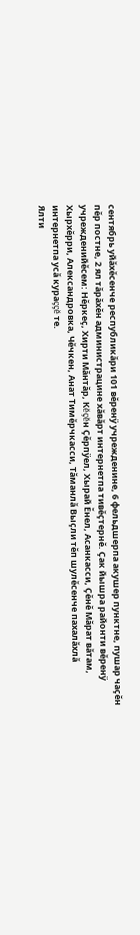сентябрь уйăхĕсенче республикăри 101 вĕренÿ учрежденине, 6 фельдшерпа акушер пунктне, пушар чаçĕн пĕр постне, 2 ял тăрăхĕн администрацине хăвăрт интернетпа тивĕçтернĕ. Çак йышра районти вĕренÿ учрежденийĕсем: Нĕркеç, Хирти Мăнтăр, Кĕçĕн Çĕрпÿел, Хырай Ĕнел, Асанкасси, Çĕнĕ Мăрат вăтам, Хырхĕрри, Александровка, Чĕчкен, Анат Тимĕрчкасси, Тăманлă Выçли тĕп шулĕсенче пахалăхлă интернетпа усă кураççĕ те.
Ялти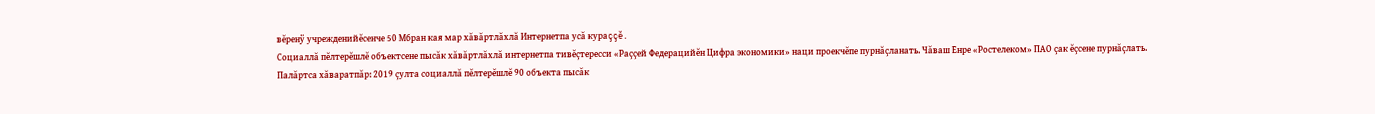вĕренÿ учрежденийĕсенче 50 Мбран кая мар хăвăртлăхлă Интернетпа усă кураççĕ.
Социаллă пĕлтерĕшлĕ объектсене пысăк хăвăртлăхлă интернетпа тивĕçтересси «Раççей Федерацийĕн Цифра экономики» наци проекчĕпе пурнăçланать. Чăваш Енре «Ростелеком» ПАО çак ĕçсене пурнăçлать.
Палăртса хăваратпăр: 2019 çулта социаллă пĕлтерĕшлĕ 90 объекта пысăк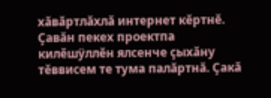хăвăртлăхлă интернет кĕртнĕ. Çавăн пекех проектпа килĕшÿллĕн ялсенче çыхăну тĕввисем те тума палăртнă. Çакă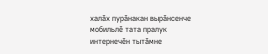халăх пурăнакан вырăнсенче мобильлĕ тата пралук интернечĕн тытăмне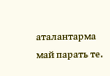аталантарма май парать те.